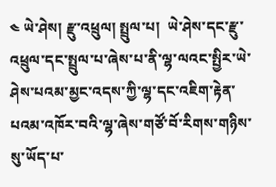༤ ཡེ་ཤེས། རྫུ་འཕྲུལ། སྤྲུལ་པ།  ཡེ་ཤེས་དང་རྫུ་འཕྲུལ་དང་སྤྲུལ་པ་ཞེས་པ་ནི་ལྷ་ལའང་སྤྱིར་ཡེ་ཤེས་པའམ་མྱང་འདས་ཀྱི་ལྷ་དང་འཇིག་རྟེན་པའམ་འཁོར་བའི་ལྷ་ཞེས་གཙོ་བོ་རིགས་གཉིས་སུ་ཡོད་པ་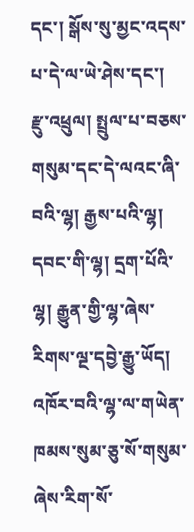དང་། སྒོས་སུ་མྱང་འདས་པ་དེ་ལ་ཡེ་ཤེས་དང་། རྫུ་འཕྲུལ། སྤྲུལ་པ་བཅས་གསུམ་དང་དེ་ལའང་ཞི་བའི་ལྷ། རྒྱས་པའི་ལྷ། དབང་གི་ལྷ། དྲག་པོའི་ལྷ། རྒྱུན་གྱི་ལྷ་ཞེས་རིགས་ལྔ་དབྱེ་རྒྱུ་ཡོད། འཁོར་བའི་ལྷ་ལ་གཡེན་ཁམས་སུམ་ཅུ་སོ་གསུམ་ཞེས་རིག་སོ་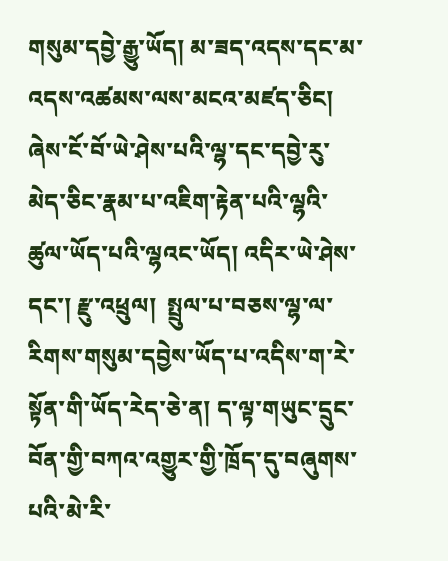གསུམ་དབྱེ་རྒྱུ་ཡོད། མ་ཟད་འདས་དང་མ་འདས་འཚམས་ལས་མངའ་མཛད་ཅིང། ཞེས་ངོ་བོ་ཡེ་ཤེས་པའི་ལྷ་དང་དབྱེ་རུ་མེད་ཅིང་རྣམ་པ་འཇིག་རྟེན་པའི་ལྷའི་ཚུལ་ཡོད་པའི་ལྷའང་ཡོད། འདིར་ཡེ་ཤེས་དང་། རྫུ་འཕྲུལ།  སྤྲུལ་པ་བཅས་ལྷ་ལ་རིགས་གསུམ་དབྱེས་ཡོད་པ་འདིས་ག་རེ་སྟོན་གི་ཡོད་རེད་ཅེ་ན། ད་ལྟ་གཡུང་དྲུང་བོན་གྱི་བཀའ་འགྱུར་གྱི་ཁྲོད་དུ་བཞུགས་པའི་མེ་རི་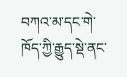བཀའ་མ་དང་གེ་ཁོད་ཀྱི་རྒྱུད་སྡེ་ནང་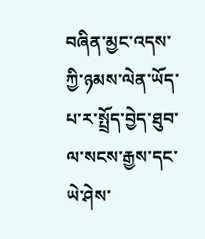བཞིན་མྱང་འདས་ཀྱི་ཉམས་ལེན་ཡོད་པ་ར་སྤྲོད་བྱེད་ཐུབ་ལ་སངས་རྒྱས་དང་ཡེ་ཤེས་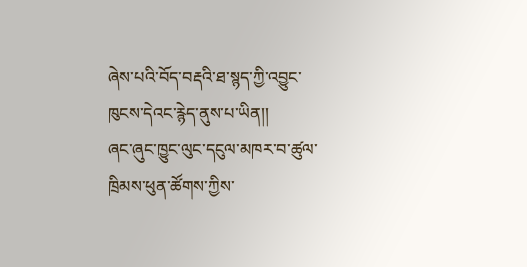ཞེས་པའི་བོད་བརྡའི་ཐ་སྙད་ཀྱི་འབྱུང་ཁུངས་དེའང་རྙེད་ནུས་པ་ཡིན།།
ཞང་ཞུང་ཁྱུང་ལུང་དངུལ་མཁར་བ་ཚུལ་ཁྲིམས་ཕུན་ཚོགས་ཀྱིས་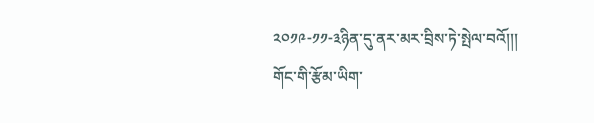༢༠༡༩-༡༡-༣ཉིན་དུ་ནར་མར་བྲིས་ཏེ་སྤེལ་བའོ།།།
གོང་གི་རྩོམ་ཡིག་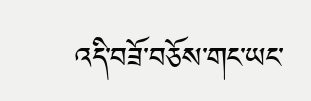འདི་བཟོ་བཅོས་གང་ཡང་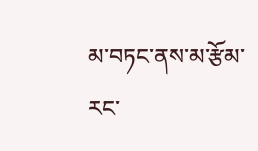མ་བཏང་ནས་མ་རྩོམ་རང་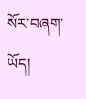སོར་བཞག་ཡོད།